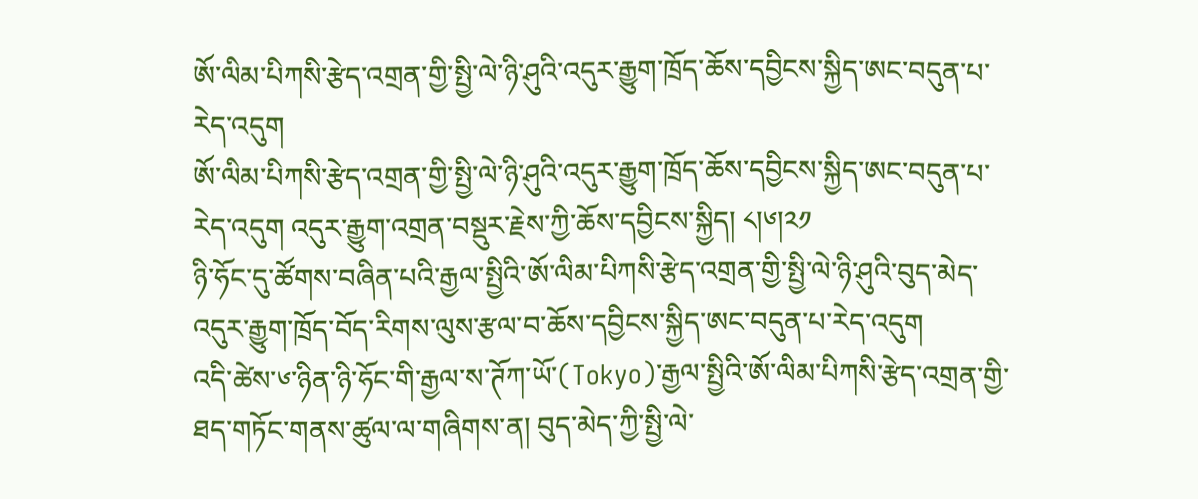ཨོ་ལིམ་པིཀསི་རྩེད་འགྲན་གྱི་སྤྱི་ལེ་ཉི་ཤུའི་འདུར་རྒྱུག་ཁྲོད་ཆོས་དབྱིངས་སྐྱིད་ཨང་བདུན་པ་རེད་འདུག
ཨོ་ལིམ་པིཀསི་རྩེད་འགྲན་གྱི་སྤྱི་ལེ་ཉི་ཤུའི་འདུར་རྒྱུག་ཁྲོད་ཆོས་དབྱིངས་སྐྱིད་ཨང་བདུན་པ་རེད་འདུག འདུར་རྒྱུག་འགྲན་བསྡུར་རྗེས་ཀྱི་ཆོས་དབྱིངས་སྐྱིད། ༨།༦།༢༡
ཉི་ཧོང་དུ་ཚོགས་བཞིན་པའི་རྒྱལ་སྤྱིའི་ཨོ་ལིམ་པིཀསི་རྩེད་འགྲན་གྱི་སྤྱི་ལེ་ཉི་ཤུའི་བུད་མེད་འདུར་རྒྱུག་ཁྲོད་བོད་རིགས་ལུས་རྩལ་བ་ཆོས་དབྱིངས་སྐྱིད་ཨང་བདུན་པ་རེད་འདུག
འདི་ཚེས་༦་ཉིན་ཉི་ཧོང་གི་རྒྱལ་ས་ཊོཀ་ཡོ་(Tokyo)་རྒྱལ་སྤྱིའི་ཨོ་ལིམ་པིཀསི་རྩེད་འགྲན་གྱི་ཐད་གཏོང་གནས་ཚུལ་ལ་གཞིགས་ན། བུད་མེད་ཀྱི་སྤྱི་ལེ་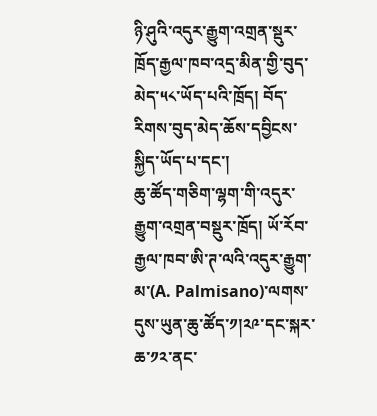ཉི་ཤུའི་འདུར་རྒྱུག་འགྲན་སྡུར་ཁྲོད་རྒྱལ་ཁབ་འདྲ་མིན་གྱི་བུད་མེད་༥༨་ཡོད་པའི་ཁྲོད། བོད་རིགས་བུད་མེད་ཆོས་དབྱིངས་སྐྱིད་ཡོད་པ་དང་།
ཆུ་ཚོད་གཅིག་ལྷག་གི་འདུར་རྒྱུག་འགྲན་བསྡུར་ཁྲོད། ཡོ་རོབ་རྒྱལ་ཁབ་ཨི་ཊ་ལའི་འདུར་རྒྱུག་མ་(A. Palmisano)་ལགས་དུས་ཡུན་ཆུ་ཚོད་༡།༢༩་དང་སྐར་ཆ་༡༢་ནང་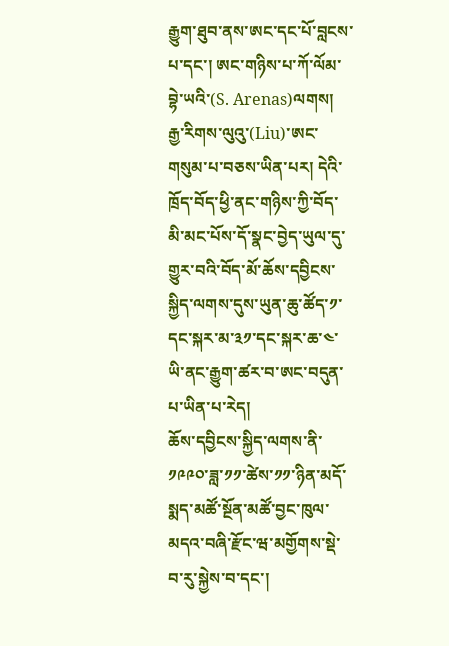རྒྱུག་ཐུབ་ནས་ཨང་དང་པོ་བླངས་པ་དང་། ཨང་གཉིས་པ་ཀོ་ལོམ་བྷེ་ཡའི་(S. Arenas)ལགས། རྒྱ་རིགས་ལུའུ་(Liu)་ཨང་གསུམ་པ་བཅས་ཡིན་པར། དེའི་ཁྲོད་བོད་ཕྱི་ནང་གཉིས་ཀྱི་བོད་མི་མང་པོས་དོ་སྣང་བྱེད་ཡུལ་དུ་གྱུར་བའི་བོད་མོ་ཆོས་དབྱིངས་སྐྱིད་ལགས་དུས་ཡུན་ཆུ་ཚོད་༡་དང་སྐར་མ་༣༡་དང་སྐར་ཆ་༤་ཡི་ནང་རྒྱུག་ཚར་བ་ཨང་བདུན་པ་ཡིན་པ་རེད།
ཆོས་དབྱིངས་སྐྱིད་ལགས་ནི་༡༩༩༠་ཟླ་༡༡་ཚེས་༡༡་ཉིན་མདོ་སྨད་མཚོ་སྔོན་མཚོ་བྱང་ཁུལ་མདའ་བཞི་རྫོང་ཝ་མགྱོགས་སྡེ་བ་རུ་སྐྱེས་བ་དང་།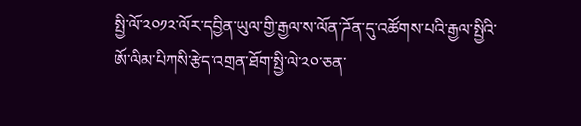སྤྱི་ལོ་༢༠༡༢་ལོར་དབྱིན་ཡུལ་གྱི་རྒྱལ་ས་ལོན་ཌོན་དུ་འཚོགས་པའི་རྒྱལ་སྤྱིའི་ཨོ་ལིམ་པིཀསི་རྩེད་འགྲན་ཐོག་སྤྱི་ལེ་༢༠་ཅན་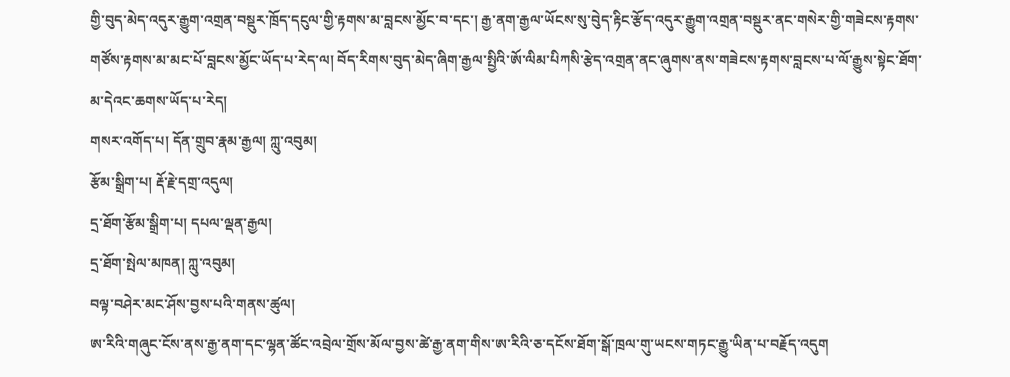གྱི་བུད་མེད་འདུར་རྒྱུག་འགྲན་བསྡུར་ཁྲོད་དངུལ་གྱི་རྟགས་མ་བླངས་མྱོང་བ་དང་། རྒྱ་ནག་རྒྱལ་ཡོངས་སུ་བེུད་རྟིང་རྩོད་འདུར་རྒྱུག་འགྲན་བསྡུར་ནང་གསེར་གྱི་གཟེངས་རྟགས་གཙོས་རྟགས་མ་མང་པོ་བླངས་མྱོང་ཡོད་པ་རེད་ལ། བོད་རིགས་བུད་མེད་ཞིག་རྒྱལ་སྤྱིའི་ཨོ་ལིམ་པིཀསི་རྩེད་འགྲན་ནང་ཞུགས་ནས་གཟེངས་རྟགས་བླངས་པ་ལོ་རྒྱུས་སྟེང་ཐོག་མ་དེའང་ཆགས་ཡོད་པ་རེད།
གསར་འགོད་པ། དོན་གྲུབ་རྣམ་རྒྱལ། ཀླུ་འབུམ།
རྩོམ་སྒྲིག་པ། རྡོ་རྗེ་དགྲ་འདུལ།
དྲ་ཐོག་རྩོམ་སྒྲིག་པ། དཔལ་ལྡན་རྒྱལ།
དྲ་ཐོག་སྤེལ་མཁན། ཀླུ་འབུམ།
བལྟ་བཤེར་མང་ཤོས་བྱས་པའི་གནས་ཚུལ།
ཨ་རིའི་གཞུང་ངོས་ནས་རྒྱ་ནག་དང་ལྷན་ཚོང་འབྲེལ་གྲོས་མོལ་བྱས་ཚེ་རྒྱ་ནག་གིས་ཨ་རིའི་ཅ་དངོས་ཐོག་སྒོ་ཁྲལ་གུ་ཡངས་གཏང་རྒྱུ་ཡིན་པ་བརྗོད་འདུག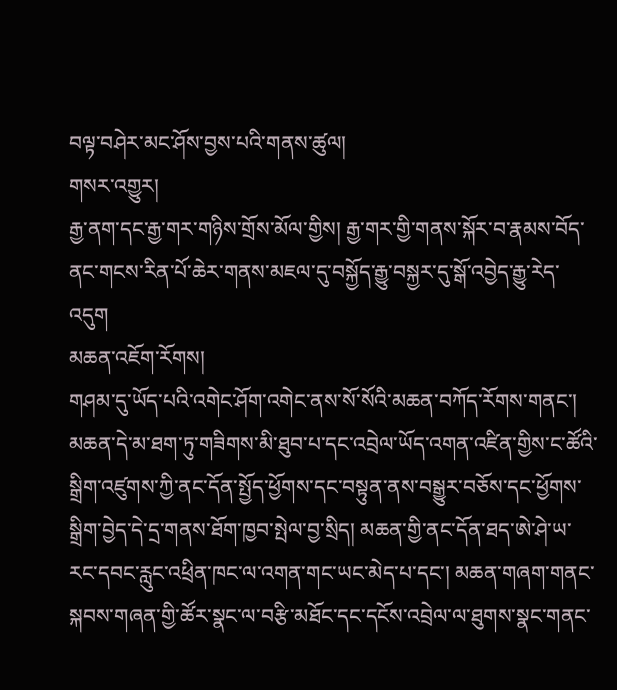བལྟ་བཤེར་མང་ཤོས་བྱས་པའི་གནས་ཚུལ།
གསར་འགྱུར།
རྒྱ་ནག་དང་རྒྱ་གར་གཉིས་གྲོས་མོལ་གྱིས། རྒྱ་གར་གྱི་གནས་སྐོར་བ་རྣམས་བོད་ནང་གངས་རིན་པོ་ཆེར་གནས་མཇལ་དུ་བསྐྱོད་རྒྱུ་བསྐྱར་དུ་སྒོ་འབྱེད་རྒྱུ་རེད་འདུག
མཆན་འཇོག་རོགས།
གཤམ་དུ་ཡོད་པའི་འགེང་ཤོག་འགེང་ནས་སོ་སོའི་མཆན་བཀོད་རོགས་གནང་། མཆན་དེ་མ་ཐག་ཏུ་གཟིགས་མི་ཐུབ་པ་དང་འབྲེལ་ཡོད་འགན་འཛིན་གྱིས་ང་ཚོའི་སྒྲིག་འཛུགས་ཀྱི་ནང་དོན་སྤྱོད་ཕྱོགས་དང་བསྟུན་ནས་བསྒྱུར་བཅོས་དང་ཕྱོགས་སྒྲིག་བྱེད་དེ་དྲ་གནས་ཐོག་ཁྱབ་སྤེལ་བྱ་སྲིད། མཆན་གྱི་ནང་དོན་ཐད་ཨེ་ཤེ་ཡ་རང་དབང་རླུང་འཕྲིན་ཁང་ལ་འགན་གང་ཡང་མེད་པ་དང་། མཆན་གཞག་གནང་སྐབས་གཞན་གྱི་ཚོར་སྣང་ལ་བརྩི་མཐོང་དང་དངོས་འབྲེལ་ལ་ཐུགས་སྣང་གནང་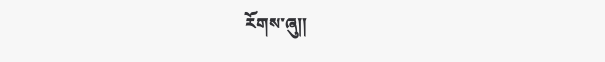རོགས་ཞུ༎